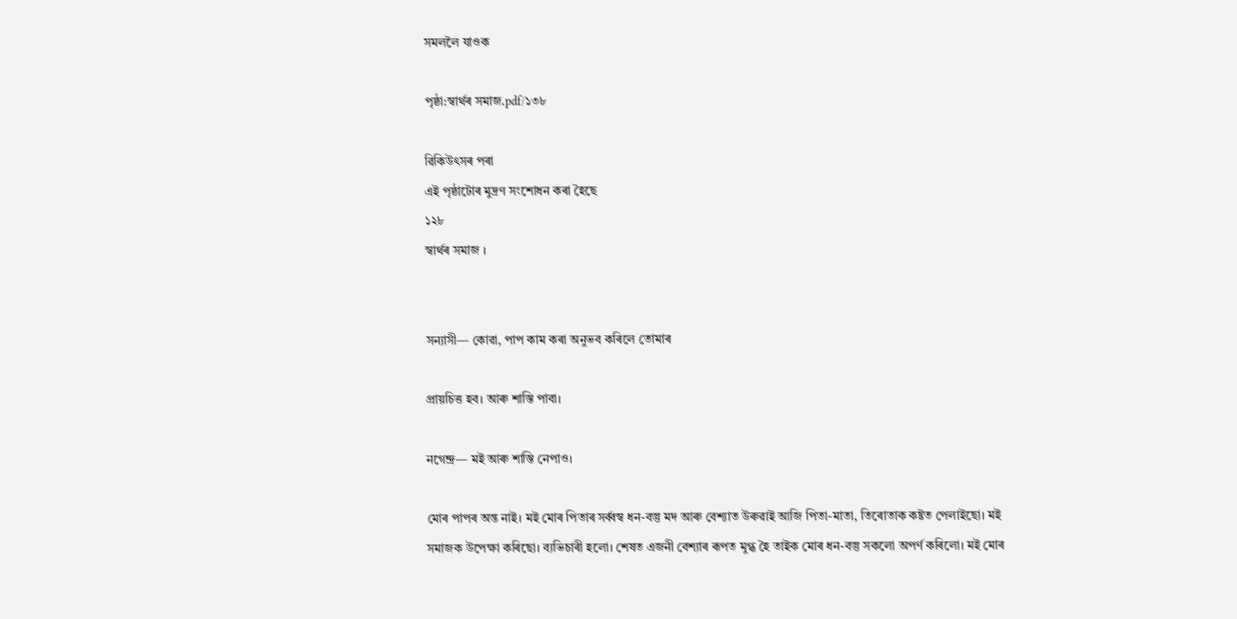সমললৈ যাওক

পৃষ্ঠা:স্বাৰ্থৰ সমাজ.pdf/১৩৮

ৱিকিউৎসৰ পৰা
এই পৃষ্ঠাটোৰ মুদ্ৰণ সংশোধন কৰা হৈছে
১২৮
স্বাৰ্থৰ সমাজ ।


সন্যাসী— কোৱা, পাপ কাম কৰা অনুভব কৰিলে তোমাৰ

প্ৰায়চিত্ত হব। আৰু শাস্তি পাবা।

নগেন্দ্ৰ— মই আৰু শাস্তি নেপাও।

মোৰ পাপৰ অন্ত নাই। মই মোৰ পিতাৰ সৰ্ব্বস্ব ধন-বস্তু মদ আৰু বেশ্যাত উৰুৱাই আজি পিতা-মাতা, তিৰোতাক কষ্টত পেলাইছো। মই সমাজক উপেক্ষা কৰিছো। ব্যভিচাৰী হলো। শেষত এজনী বেশ্যাৰ ৰূপত মুগ্ধ হৈ তাইক মোৰ ধন-বস্তু সকলো অপৰ্ণ কৰিলো। মই মোৰ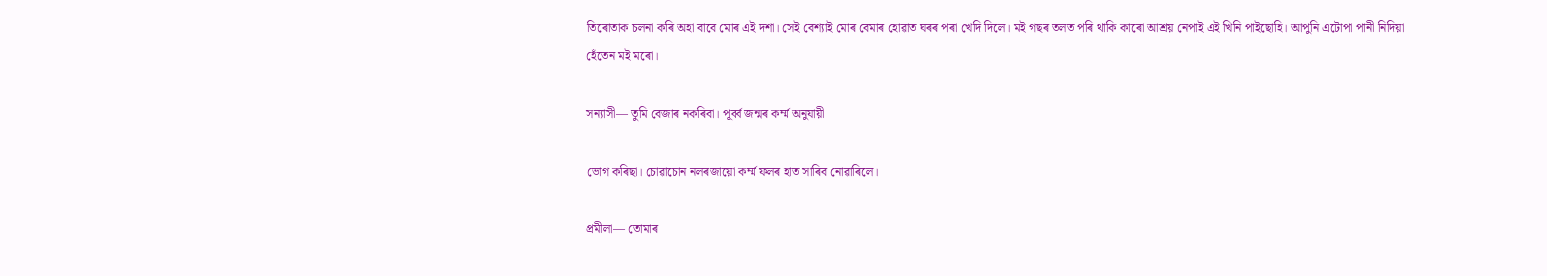তিৰোতাক চলনা কৰি অহা বাবে মোৰ এই দশা। সেই বেশ্যাই মোৰ বেমাৰ হোৱাত ঘৰৰ পৰা খেদি দিলে। মই গছৰ তলত পৰি থাকি কাৰো আশ্ৰয় নেপাই এই খিনি পাইছোহি। আপুনি এটোপা পানী নিদিয়া হেঁতেন মই মৰো।

সন্যাসী— তুমি বেজাৰ নকৰিবা। পূৰ্ব্ব জন্মৰ কৰ্ম্ম অনুযায়ী

ভোগ কৰিছা। চোৱাচোন নলৰজায়ো কৰ্ম্ম ফলৰ হাত সাৰিব নোৱাৰিলে।

প্ৰমীলা— তোমাৰ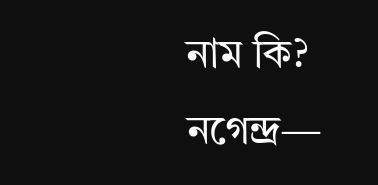নাম কি?
নগেন্দ্ৰ—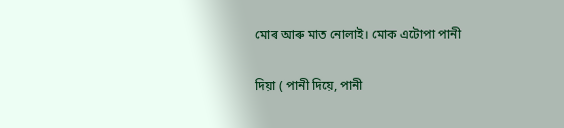মোৰ আৰু মাত নোলাই। মোক এটোপা পানী

দিয়া ( পানী দিয়ে, পানী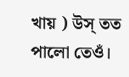খায় ) উস্ তত পালো তেওঁ।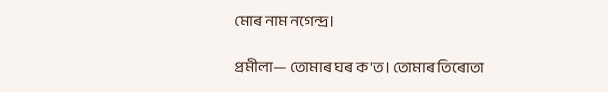মোৰ নাম নগেন্দ্ৰ।

প্ৰমীলা— তোমাৰ ঘৰ ক'ত। তোমাৰ তিৰোতা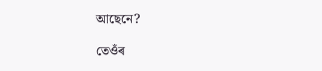আছেনে?

তেওঁৰ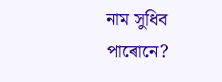নাম সুধিব পাৰোনে?